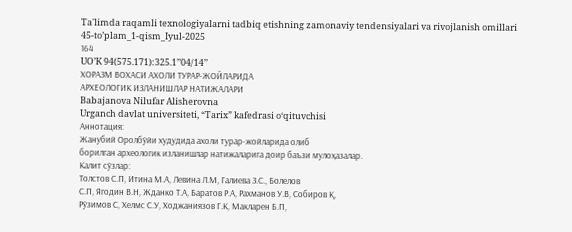Ta'limda raqamli texnologiyalarni tadbiq etishning zamonaviy tendensiyalari va rivojlanish omillari
45-to’plam_1-qism_Iyul-2025
164
UO’K 94(575.171):325.1’’04/14’’
ХОРАЗМ ВОХАСИ АХОЛИ ТУРАР-ЖОЙЛАРИДА
АРХЕОЛОГИК ИЗЛАНИШЛАР НАТИЖАЛАРИ
Babajanova Nilufar Alisherovna
Urganch davlat universiteti, “Tarix” kafedrasi o‘qituvchisi
Аннотация:
Жанубий Оролбўйи худудида ахоли турар-жойларида олиб
борилган археологик изланишлар натижаларига доир баъзи мулоҳазалар.
Калит сўзлар:
Толстов С.П, Итина М.А, Левина Л.М, Галиева З.С., Болелов
С.П, Ягодин В.Н, Жданко Т.А, Баратов Р.А, Рахманов У.В, Собиров Қ,
Рўзимов С, Хелмс С.У, Ходжаниязов Г.К, Макларен Б.П,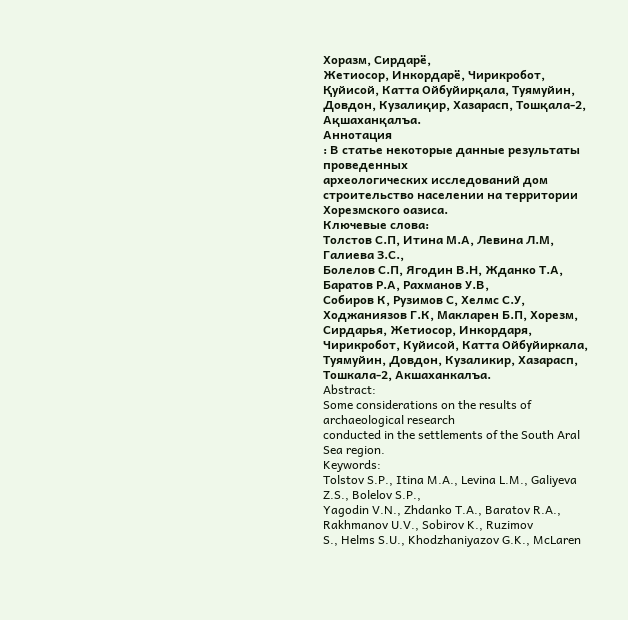Хоразм, Сирдарё,
Жетиосор, Инкордарё, Чирикробот, Қуйисой, Катта Ойбуйирқала, Туямуйин,
Довдон, Кузалиқир, Хазарасп, Тошқала-2, Ақшаханқалъа.
Аннотация
: В статье некоторые данные результаты проведенных
археологических исследований дом строительство населении на территории
Хорезмского оазиса.
Ключевые слова:
Толстов С.П, Итина М.А, Левина Л.М, Галиева З.С.,
Болелов С.П, Ягодин В.Н, Жданко Т.А, Баратов Р.А, Рахманов У.В,
Собиров К, Рузимов С, Хелмс С.У, Ходжаниязов Г.К, Макларен Б.П, Хорезм,
Сирдарья, Жетиосор, Инкордаря, Чирикробот, Куйисой, Катта Ойбуйиркала,
Туямуйин, Довдон, Кузаликир, Хазарасп, Тошкала-2, Акшаханкалъа.
Abstract:
Some considerations on the results of archaeological research
conducted in the settlements of the South Aral Sea region.
Keywords:
Tolstov S.P., Itina M.A., Levina L.M., Galiyeva Z.S., Bolelov S.P.,
Yagodin V.N., Zhdanko T.A., Baratov R.A., Rakhmanov U.V., Sobirov K., Ruzimov
S., Helms S.U., Khodzhaniyazov G.K., McLaren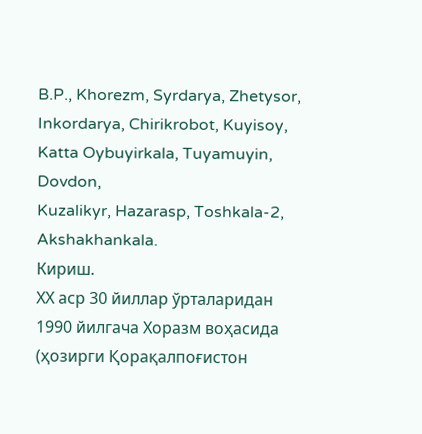B.P., Khorezm, Syrdarya, Zhetysor,
Inkordarya, Chirikrobot, Kuyisoy, Katta Oybuyirkala, Tuyamuyin, Dovdon,
Kuzalikyr, Hazarasp, Toshkala-2, Akshakhankala.
Кириш.
ХХ аср 30 йиллар ўрталаридан 1990 йилгача Хоразм воҳасида
(ҳозирги Қорақалпоғистон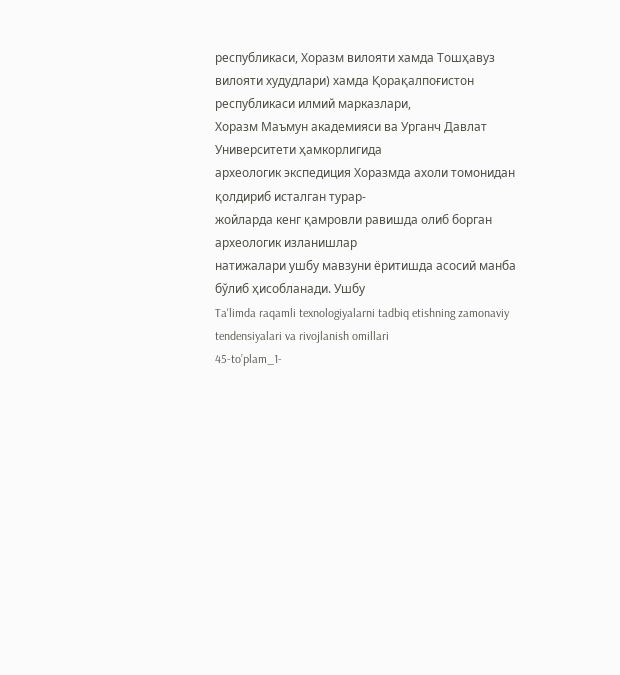республикаси, Хоразм вилояти хамда Тошҳавуз
вилояти худудлари) хамда Қорақалпоғистон республикаси илмий марказлари,
Хоразм Маъмун академияси ва Урганч Давлат Университети ҳамкорлигида
археологик экспедиция Хоразмда ахоли томонидан қолдириб исталган турар-
жойларда кенг қамровли равишда олиб борган археологик изланишлар
натижалари ушбу мавзуни ёритишда асосий манба бўлиб ҳисобланади. Ушбу
Ta'limda raqamli texnologiyalarni tadbiq etishning zamonaviy tendensiyalari va rivojlanish omillari
45-to’plam_1-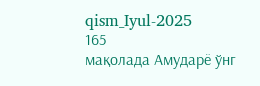qism_Iyul-2025
165
мақолада Амударё ўнг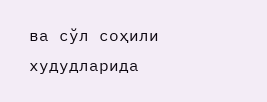ва сўл соҳили худудларида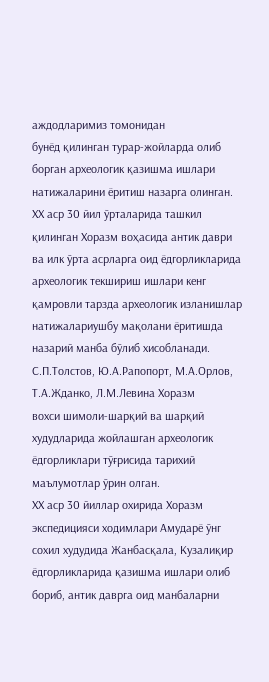аждодларимиз томонидан
бунёд қилинган турар-жойларда олиб борган археологик қазишма ишлари
натижаларини ёритиш назарга олинган.
ХХ аср 30 йил ўрталарида ташкил қилинган Хоразм воҳасида антик даври
ва илк ўрта асрларга оид ёдгорликларида археологик текшириш ишлари кенг
қамровли тарзда археологик изланишлар натижалариушбу мақолани ёритишда
назарий манба бўлиб хисобланади.
С.П.Толстов, Ю.А.Рапопорт, М.А.Орлов, Т.А.Жданко, Л.М.Левина Хоразм
вохси шимоли-шарқий ва шарқий худудларида жойлашган археологик
ёдгорликлари тўғрисида тарихий маълумотлар ўрин олган.
ХХ аср 30 йиллар охирида Хоразм экспедицияси ходимлари Амударё ўнг
сохил худудида Жанбасқала, Кузалиқир ёдгорликларида қазишма ишлари олиб
бориб, антик даврга оид манбаларни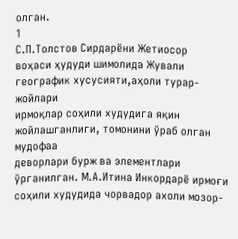олган.
1
С.П.Толстов Сирдарёни Жетиосор
воҳаси ҳудуди шимолида Жували географик хусусияти,аҳоли турар-жойлари
ирмоқлар соҳили худудига яқин жойлашганлиги, томонини ўраб олган мудофаа
деворлари бурж ва элементлари ўрганилган. М.А.Итина Инкордарё ирмоғи
соҳили худудида чорвадор ахоли мозор-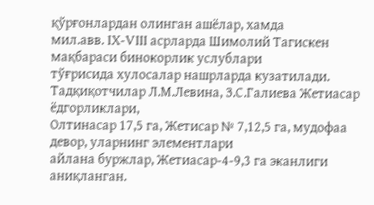қўрғонлардан олинган ашёлар, хамда
мил.авв. IX-VIII асрларда Шимолий Тагискен мақбараси бинокорлик услублари
тўғрисида хулосалар нашрларда кузатилади.
Тадқиқотчилар Л.М.Левина, З.С.Галиева Жетиасар ёдгорликлари,
Олтинасар 17,5 га, Жетисар № 7,12,5 га, мудофаа девор, уларнинг элементлари
айлана буржлар, Жетиасар-4-9,3 га эканлиги аниқланган.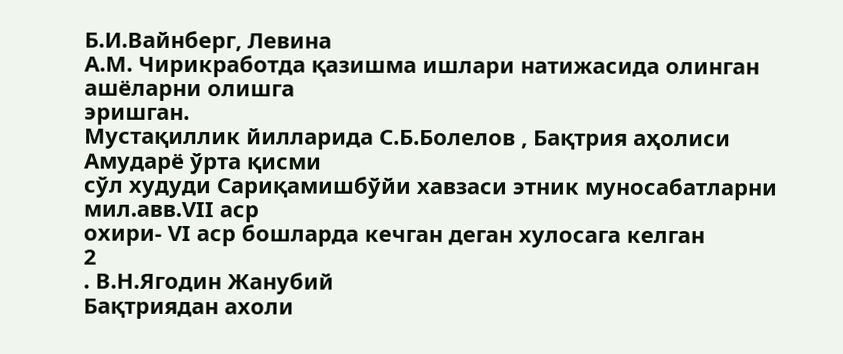Б.И.Вайнберг, Левина
А.М. Чирикработда қазишма ишлари натижасида олинган ашёларни олишга
эришган.
Мустақиллик йилларида С.Б.Болелов , Бақтрия аҳолиси Амударё ўрта қисми
сўл худуди Сариқамишбўйи хавзаси этник муносабатларни мил.авв.VII аср
охири- VI аср бошларда кечган деган хулосага келган
2
. В.Н.Ягодин Жанубий
Бақтриядан ахоли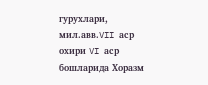гурухлари, мил.авв.VII аср охири VI аср бошларида Хоразм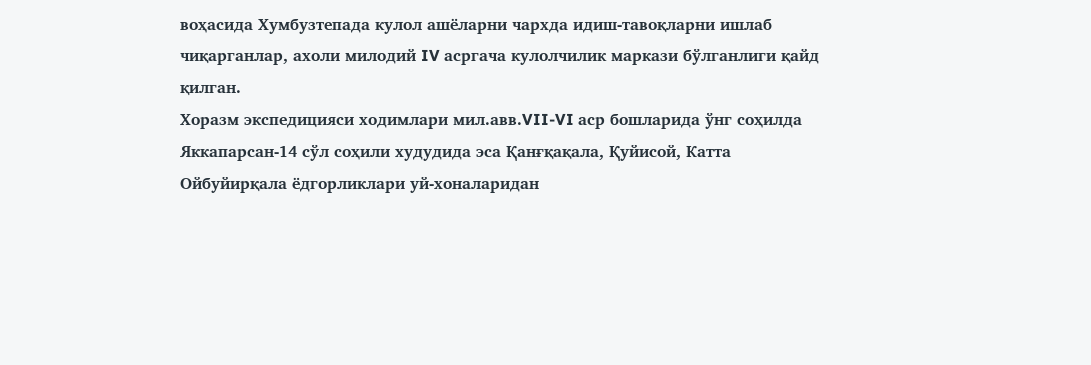воҳасида Хумбузтепада кулол ашёларни чархда идиш-тавоқларни ишлаб
чиқарганлар, ахоли милодий IV асргача кулолчилик маркази бўлганлиги қайд
қилган.
Хоразм экспедицияси ходимлари мил.авв.VII-VI аср бошларида ўнг соҳилда
Яккапарсан-14 сўл соҳили худудида эса Қанғқақала, Қуйисой, Катта
Ойбуйирқала ёдгорликлари уй-хоналаридан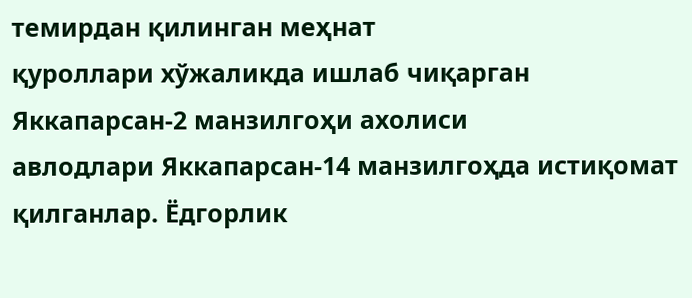темирдан қилинган меҳнат
қуроллари хўжаликда ишлаб чиқарган Яккапарсан-2 манзилгоҳи ахолиси
авлодлари Яккапарсан-14 манзилгоҳда истиқомат қилганлар. Ёдгорлик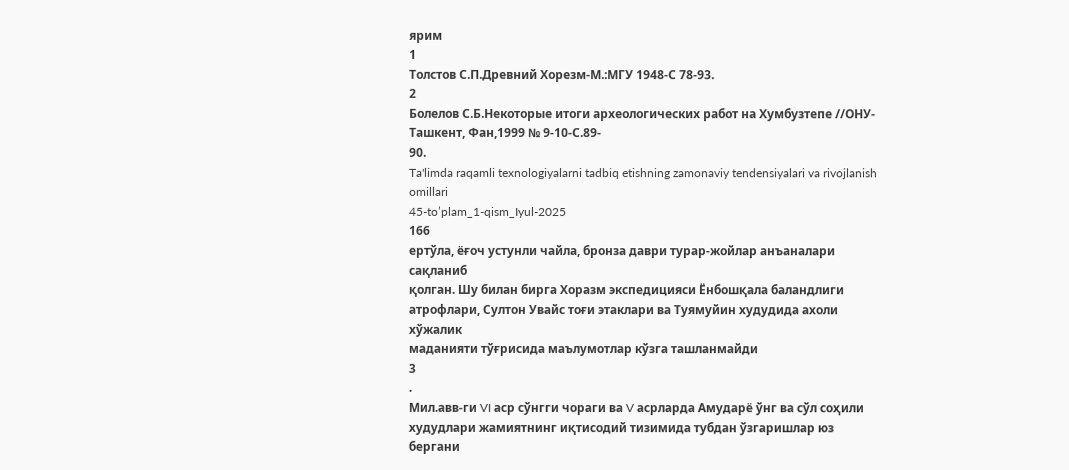ярим
1
Толстов С.П.Древний Хорезм-М.:МГУ 1948-С 78-93.
2
Болелов С.Б.Некоторые итоги археологических работ на Хумбузтепе //ОНУ-Ташкент, Фан,1999 № 9-10-С.89-
90.
Ta'limda raqamli texnologiyalarni tadbiq etishning zamonaviy tendensiyalari va rivojlanish omillari
45-to’plam_1-qism_Iyul-2025
166
ертўла, ёғоч устунли чайла, бронза даври турар-жойлар анъаналари сақланиб
қолган. Шу билан бирга Хоразм экспедицияси Ёнбошқала баландлиги
атрофлари, Султон Увайс тоғи этаклари ва Туямуйин худудида ахоли хўжалик
маданияти тўғрисида маълумотлар кўзга ташланмайди
3
.
Мил.авв-ги VI аср сўнгги чораги ва V асрларда Амударё ўнг ва сўл соҳили
худудлари жамиятнинг иқтисодий тизимида тубдан ўзгаришлар юз бергани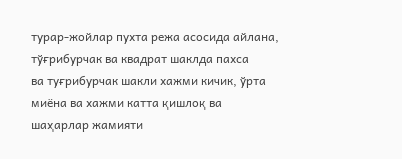турар-жойлар пухта режа асосида айлана, тўғрибурчак ва квадрат шаклда пахса
ва туғрибурчак шакли хажми кичик, ўрта миёна ва хажми катта қишлоқ ва
шаҳарлар жамияти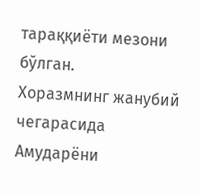тараққиёти мезони бўлган.
Хоразмнинг жанубий чегарасида Амударёни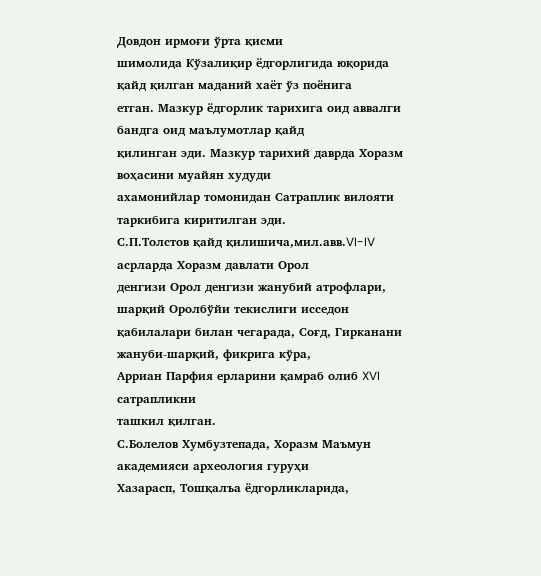Довдон ирмоғи ўрта қисми
шимолида Кўзалиқир ёдгорлигида юқорида қайд қилган маданий хаёт ўз поёнига
етган. Мазкур ёдгорлик тарихига оид аввалги бандга оид маълумотлар қайд
қилинган эди. Мазкур тарихий даврда Хоразм воҳасини муайян худуди
ахамонийлар томонидан Сатраплик вилояти таркибига киритилган эди.
С.П.Толстов қайд қилишича,мил.авв.VI-IV асрларда Хоразм давлати Орол
денгизи Орол денгизи жанубий атрофлари, шарқий Оролбўйи текислиги исседон
қабилалари билан чегарада, Соғд, Гирканани жануби-шарқий, фикрига кўра,
Арриан Парфия ерларини қамраб олиб XVI сатрапликни
ташкил қилган.
С.Болелов Хумбузтепада, Хоразм Маъмун академияси археология гуруҳи
Хазарасп, Тошқалъа ёдгорликларида,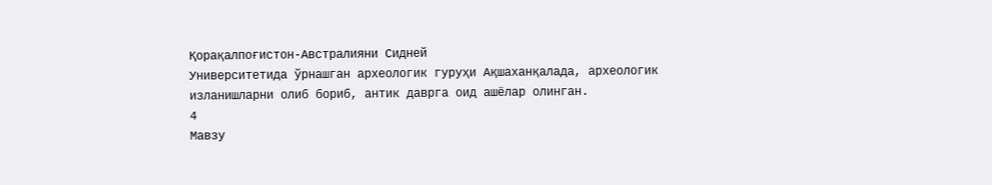Қорақалпоғистон-Австралияни Сидней
Университетида ўрнашган археологик гуруҳи Ақшаханқалада, археологик
изланишларни олиб бориб, антик даврга оид ашёлар олинган.
4
Мавзу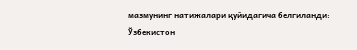мазмунинг натижалари қуйидагича белгиланди:
Ўзбекистон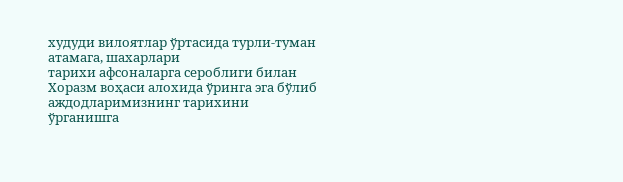худуди вилоятлар ўртасида турли-туман атамага, шахарлари
тарихи афсоналарга сероблиги билан Хоразм воҳаси алохида ўринга эга бўлиб
аждодларимизнинг тарихини ўрганишга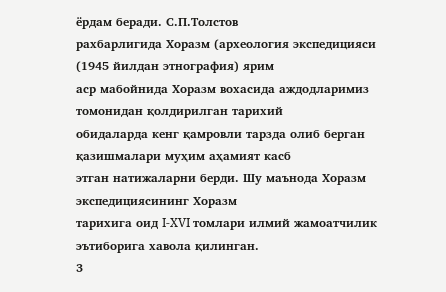ёрдам беради. С.П.Толстов
рахбарлигида Хоразм (археология экспедицияси (1945 йилдан этнография) ярим
аср мабойнида Хоразм вохасида аждодларимиз томонидан қолдирилган тарихий
обидаларда кенг қамровли тарзда олиб берган қазишмалари муҳим аҳамият касб
этган натижаларни берди. Шу маънода Хоразм экспедициясининг Хоразм
тарихига оид I-XVI томлари илмий жамоатчилик эътиборига хавола қилинган.
3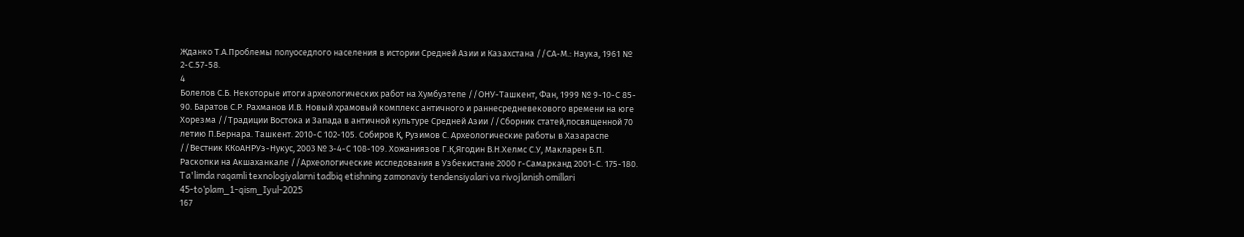Жданко Т.А.Проблемы полуоседлого населения в истории Средней Азии и Казахстана //СА-М.: Наука, 1961 №
2-С.57-58.
4
Болелов С.Б. Некоторые итоги археологических работ на Хумбузтепе //ОНУ-Ташкент, Фан, 1999 № 9-10-С 85-
90. Баратов С.Р. Рахманов И.В. Новый храмовый комплекс античного и раннесредневекового времени на юге
Хорезма //Традиции Востока и Запада в античной культуре Средней Азии //Сборник статей,посвященной 70
летию П.Бернара. Ташкент. 2010-С 102-105. Собиров Қ, Рузимов С. Археологические работы в Хазараспе
//Вестник ККоАНРУз-Нукус, 2003 № 3-4-С 108-109. Хожаниязов Г.К,Ягодин В.Н.Хелмс С.У, Макларен Б.П.
Раскопки на Акшаханкале //Археологические исследования в Узбекистане 2000 г-Самарканд 2001-С. 175-180.
Ta'limda raqamli texnologiyalarni tadbiq etishning zamonaviy tendensiyalari va rivojlanish omillari
45-to’plam_1-qism_Iyul-2025
167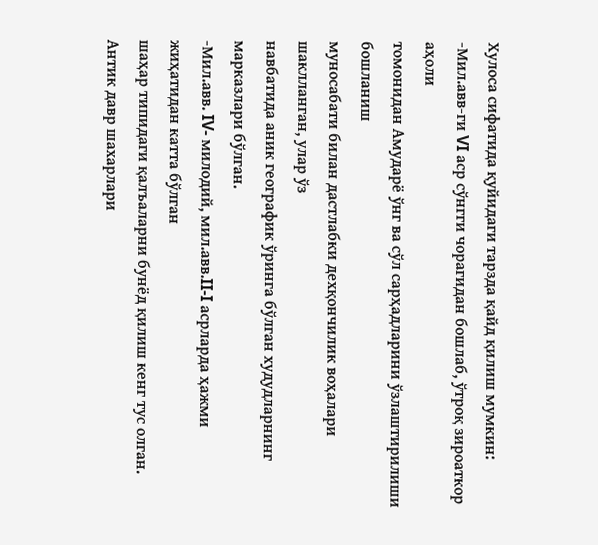Хулоса сифатида қуйидаги тарзда қайд қилиш мумкин:
-Мил.авв-ги VI аср сўнгги чорагидан бошлаб, ўтроқ зироаткор аҳоли
томонидан Амударё ўнг ва сўл сарҳадларини ўзлаштирилиши бошланиш
муносабати билан дастлабки дехқончилик воҳалари шаклланган, улар ўз
навбатида аник географик ўринга бўлган худудларнинг марказлари бўлган.
-Мил.авв. IV- милодий, мил.авв.II-I асрларда ҳажми жиҳатидан катта бўлган
шаҳар типидаги қалъаларни бунёд қилиш кенг тус олган. Антик давр шахарлари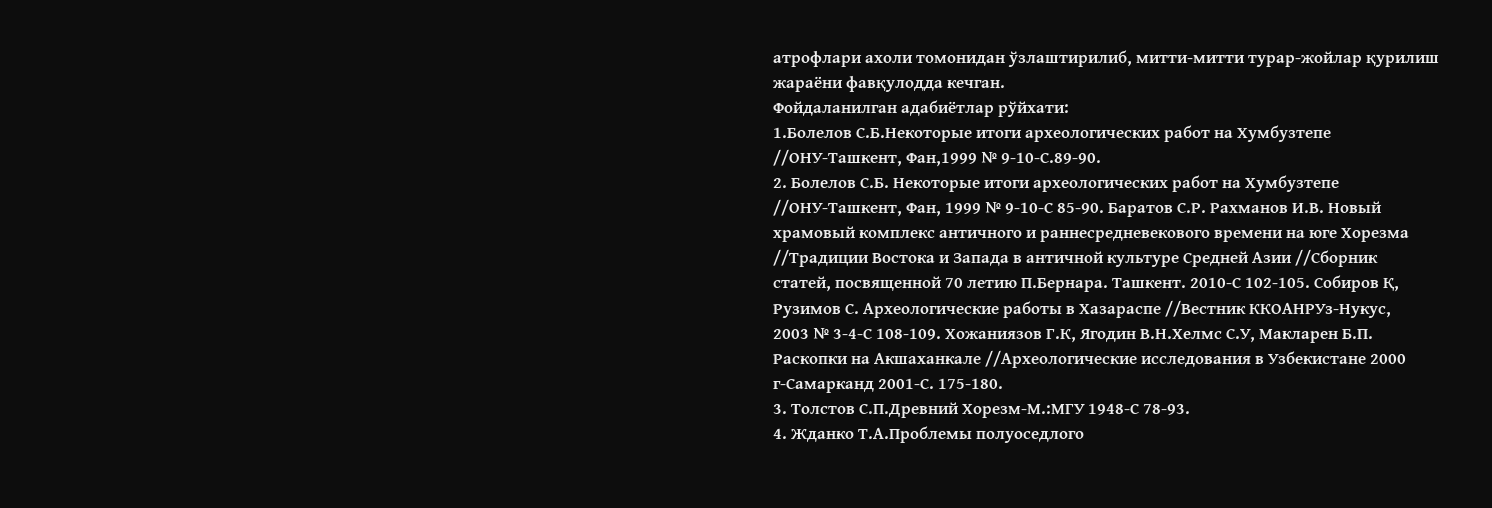атрофлари ахоли томонидан ўзлаштирилиб, митти-митти турар-жойлар қурилиш
жараёни фавқулодда кечган.
Фойдаланилган адабиётлар рўйхати:
1.Болелов С.Б.Некоторые итоги археологических работ на Хумбузтепе
//ОНУ-Ташкент, Фан,1999 № 9-10-С.89-90.
2. Болелов С.Б. Некоторые итоги археологических работ на Хумбузтепе
//ОНУ-Ташкент, Фан, 1999 № 9-10-С 85-90. Баратов С.Р. Рахманов И.В. Новый
храмовый комплекс античного и раннесредневекового времени на юге Хорезма
//Традиции Востока и Запада в античной культуре Средней Азии //Сборник
статей, посвященной 70 летию П.Бернара. Ташкент. 2010-С 102-105. Собиров Қ,
Рузимов С. Археологические работы в Хазараспе //Вестник ККОАНРУз-Нукус,
2003 № 3-4-С 108-109. Хожаниязов Г.К, Ягодин В.Н.Хелмс С.У, Макларен Б.П.
Раскопки на Акшаханкале //Археологические исследования в Узбекистане 2000
г-Самарканд 2001-С. 175-180.
3. Толстов С.П.Древний Хорезм-М.:МГУ 1948-С 78-93.
4. Жданко Т.А.Проблемы полуоседлого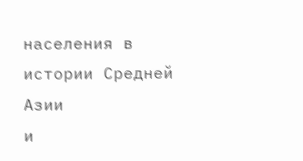населения в истории Средней Азии
и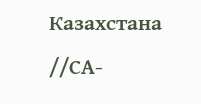Казахстана //СА-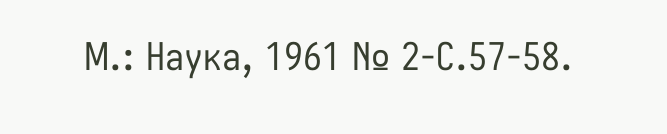М.: Наука, 1961 № 2-С.57-58.